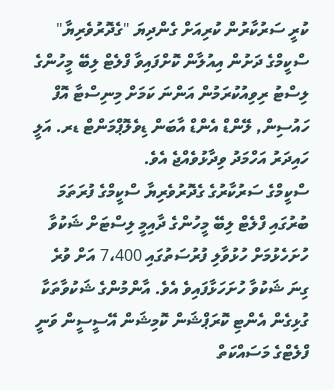ކުރީ ސަރުކާރުން ކުރިއަށް ގެންދިޔަ "ގެދޮރުވެރިޔާ" ސްކީމްގެ ދަށުން އިއުލާން ކޮށްފައިވާ ފްލެޓް ލިބޭ މީހުންގެ ލިސްޓު ރިވިއުކުރަމުން އަންނަ ކަމަށް މިނިސްޓާ އޮފް ހައުސިން, ލޭންޑް އެންޑް އާބަން ޑިވެލޮޕްމަންޓް ޑރ. އަލީ ހައިދަރު އަހްމަދު ވިދާޅުވެއްޖެ އެވެ.
ސްކީމްގެ ސަރުކާރުގެ ގެދޮރުވެރިޔާ ސްކީމްގެ ފުރަތަމަ ބުރުގައި ފްލެޓް ލިބޭ މީހުންގެ ދާއިމީ ލިސްޓަށް ޝަކުވާ ހުށަހެޅުމަށް ހުޅުވާލި ފުރުސަތުގައި 7،400 އަށް ވުރެ ގިނަ ޝަކުވާ ހުށަހަޅާފައިވެ އެވެ. އާންމުންގެ ޝަކުވާތަކާ ގުޅިގެން އެންޓި ކޮރަޕްޝަން ކޮމިޝަން އޭސީސީން ވަނީ ފްލެޓްގެ މަސައްކަތް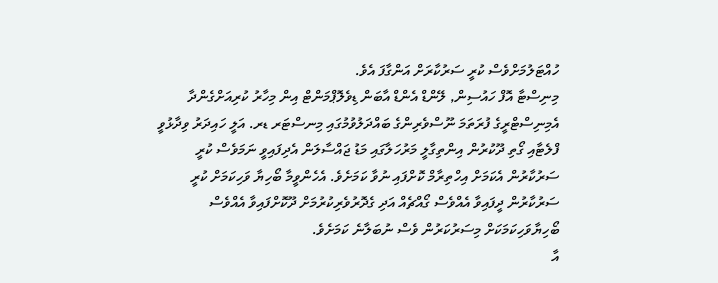ހުއްޓަލުމަށްވެސް ކުރީ ސަރުކާރަށް އަންގާފަ އެވެ.
މިނިސްޓާ އޮފް ހައުސިން, ލޭންޑް އެންޑް އާބަން ޑިވެލޮޕްމަންޓް އިން މިހާރު ކުރިއަށްގެންދާ އެމިނިސްޓްރީގެ ފުރަތަމަ ނޫސްވެރިންގެ ބައްދަލުވުމުގައި މިނސްޓަރ ޑރ. އަލީ ހައިދަރު ވިދާޅުވީ ފްލެޓާއި ގޯތި ދޫކުރުން އިންތިގާލީ މަރުހަލާގައި މަޑު ޖައްސާލަން އެދިފައިވީ ނަމަވެސް ކުރީ ސަރުކާރުން އެކަމަށް އިހްތިރާމް ކޮށްފައި ނުވާ ކަމަށެވެ. އެހެންވީމާ ބޯހިޔާ ވަހިކަމަށް ކުރީ ސަރުކާރުން ދީފައިވާ އެއްވެސް ގޯއްޗެއް އަދި ގެދޮރުވެރިކުރުމަށް ދޫކޮށްފައިވާ އެއްވެސް ބޯހިޔާވަހިކަމަކަށް މިސަރުކަރުން ވެސް ނުބަލާނެ ކަމަށެވެ.
އާ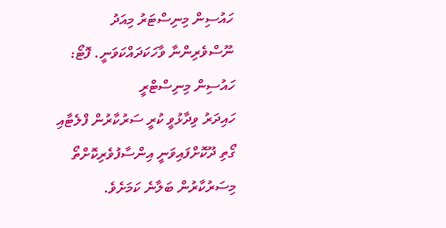ހައުސިން މިނިސްޓަރު މިއަދު ނޫސްވެރިންނާ ވާހަކަދައްކަވަނީ. ފޮޓޯ: ހައުސިން މިނިސްޓްރީ
ހައިދަރު ވިދާޅުވީ ކުރީ ސަރުކާރުން ފްލެޓާއި ގޯތި ދޫކޮށްފައިވަނީ އިންސާފުވެރިކޮށްތޯ މިސަރުކާރުން ބަލާނެ ކަމަށެވެ.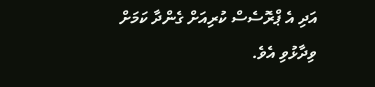އަދި އެ ޕްރޮސެސް ކުރިއަށް ގެންދާ ކަމަށް ވިދާޅުވި އެވެ.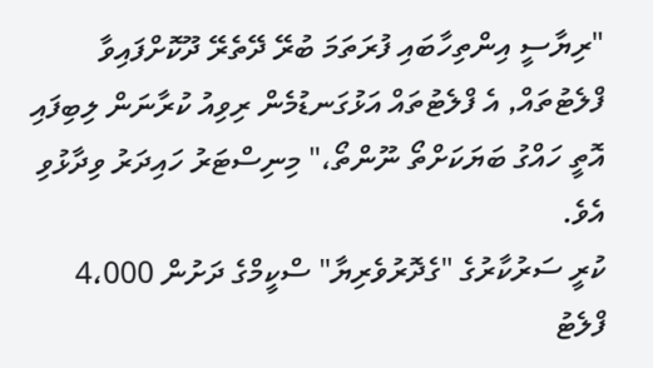"ރިޔާސީ އިންތިހާބައި ފުރަތަމަ ބުރޭ ދޭތެރޭ ދޫކޮށްފައިވާ ފްލެޓުތައް, އެ ފްލެޓުތައް އަޅުގަނޑުމެން ރިވިއު ކުރާނަން ލިބިފައި އޮތީ ހައްގު ބަޔަކަށްތޯ ނޫންތޯ،" މިނިސްޓަރު ހައިދަރު ވިދާޅުވި އެވެ.
ކުރީ ސަރުކާރުގެ "ގެދޮރުވެރިޔާ" ސްކީމްގެ ދަށުން 4،000 ފްލެޓު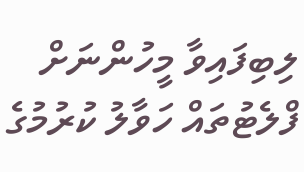ލިބިފައިވާ މީހުންނަށް ފްލެޓުތައް ހަވާލު ކުރުމުގެ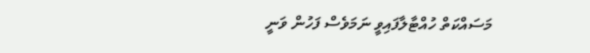މަސައްކަތް ހުއްޓާލާފައިވީ ނަމަވެސް ފަހުން ވަނީ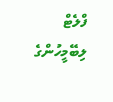ފްލެޓް ލިބޭމީހުންގެ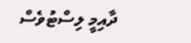ދާއިމީ ލިސްޓުވެސް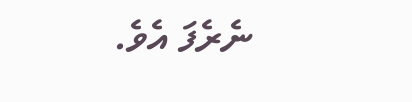ނެރެފަ އެވެ.